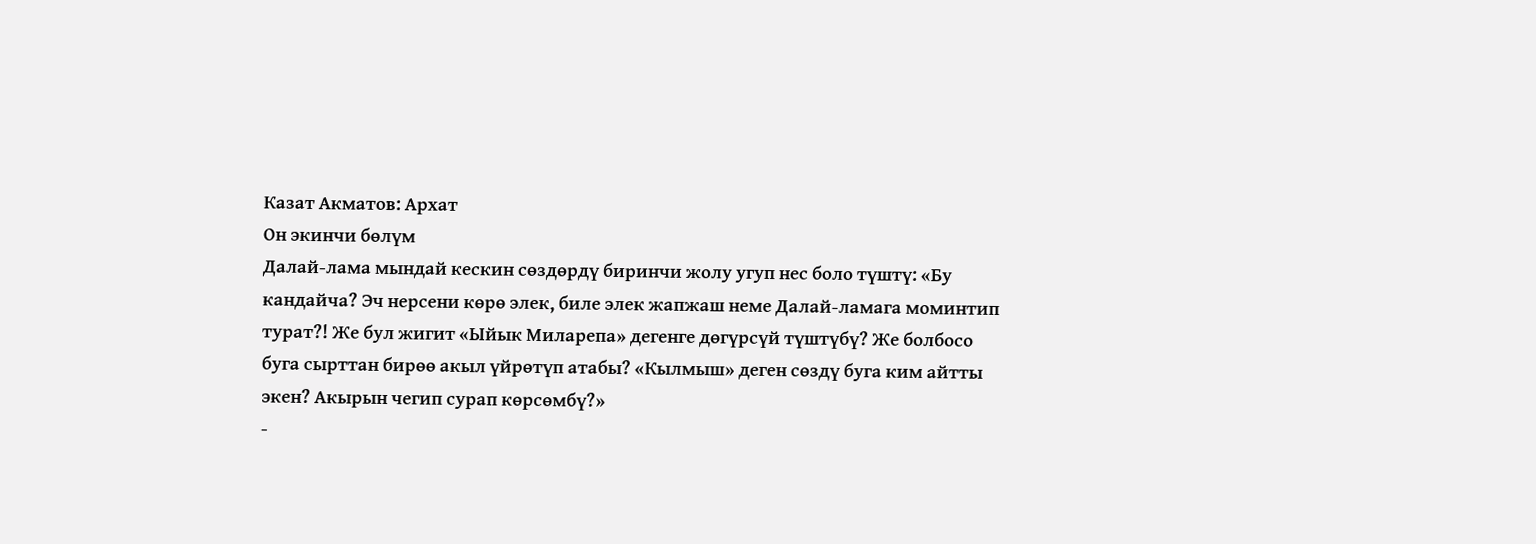Казат Акматов: Архат
Он экинчи бөлүм
Далай-лама мындай кескин сөздөрдү биринчи жолу угуп нес боло түштү: «Бу кандайча? Эч нерсени көрө элек, биле элек жапжаш неме Далай-ламага моминтип турат?! Же бул жигит «Ыйык Миларепа» дегенге дөгүрсүй түштүбү? Же болбосо буга сырттан бирөө акыл үйрөтүп атабы? «Кылмыш» деген сөздү буга ким айтты экен? Акырын чегип сурап көрсөмбү?»
-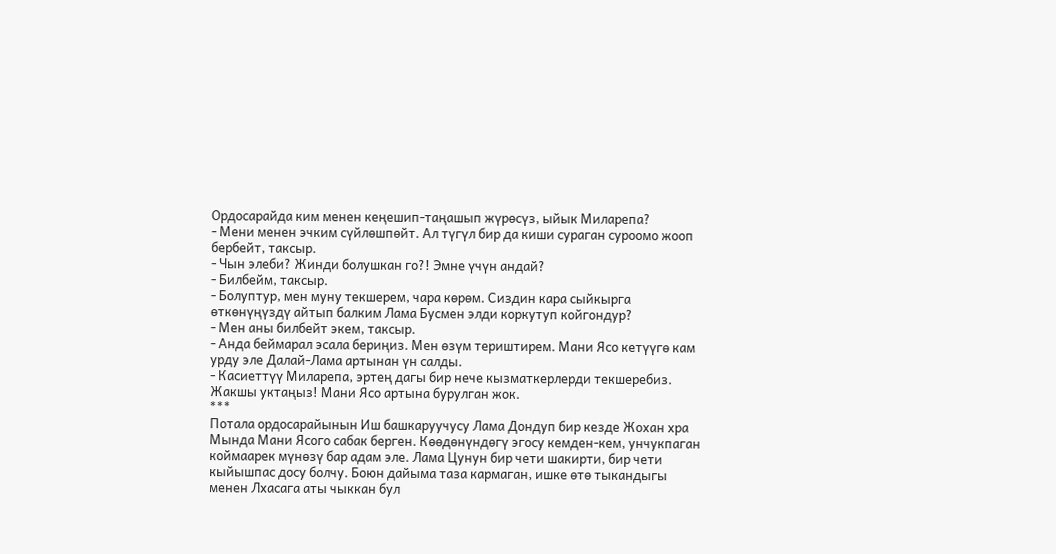Ордосарайда ким менен кеңешип-таңашып жүрөсүз, ыйык Миларепа?
- Мени менен эчким сүйлөшпөйт. Ал түгүл бир да киши сураган суроомо жооп бербейт, таксыр.
- Чын элеби? Жинди болушкан го?! Эмне үчүн андай?
- Билбейм, таксыр.
- Болуптур, мен муну текшерем, чара көрөм. Сиздин кара сыйкырга өткөнүңүздү айтып балким Лама Бусмен элди коркутуп койгондур?
- Мен аны билбейт экем, таксыр.
- Анда беймарал эсала бериңиз. Мен өзүм териштирем. Мани Ясо кетүүгө кам урду эле Далай-Лама артынан үн салды.
- Касиеттүү Миларепа, эртең дагы бир нече кызматкерлерди текшеребиз. Жакшы уктаңыз! Мани Ясо артына бурулган жок.
***
Потала ордосарайынын Иш башкаруучусу Лама Дондуп бир кезде Жохан хра Мында Мани Ясого сабак берген. Көөдөнүндөгү эгосу кемден-кем, унчукпаган коймаарек мүнөзү бар адам эле. Лама Цунун бир чети шакирти, бир чети кыйышпас досу болчу. Боюн дайыма таза кармаган, ишке өтө тыкандыгы менен Лхасага аты чыккан бул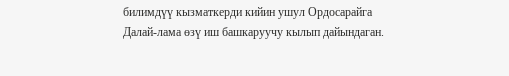билимдүү кызматкерди кийин ушул Ордосарайга Далай-лама өзү иш башкаруучу кылып дайындаган.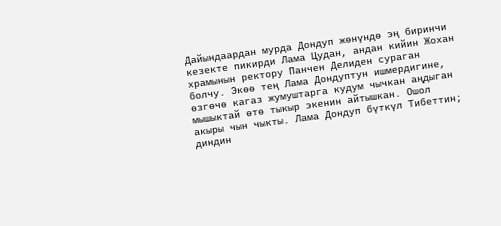Дайындаардан мурда Дондуп жөнүндө эң биринчи кезекте пикирди Лама Цудан, андан кийин Жохан храмынын ректору Панчен Делиден сураган болчу. Экөө тең Лама Дондуптун ишмердигине, өзгөчө кагаз жумуштарга кудум чычкан аңдыган мышыктай өтө тыкыр экенин айтышкан. Ошол акыры чын чыкты. Лама Дондуп бүткүл Тибеттин; диндин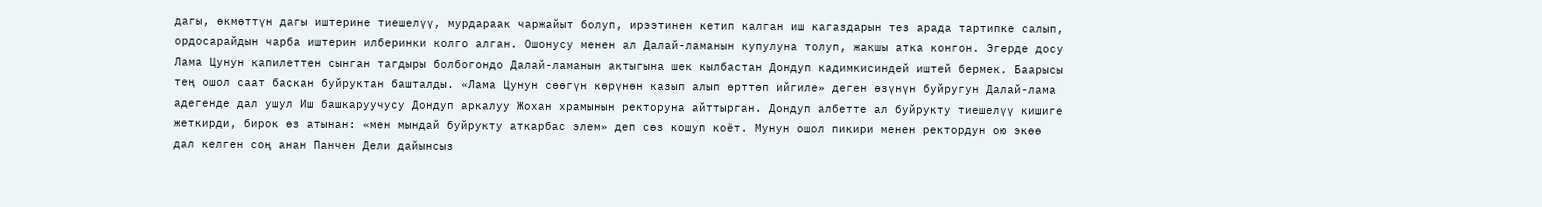дагы, өкмөттүн дагы иштерине тиешелүү, мурдараак чаржайыт болуп, ирээтинен кетип калган иш кагаздарын тез арада тартипке салып, ордосарайдын чарба иштерин илберинки колго алган. Ошонусу менен ал Далай-ламанын купулуна толуп, жакшы атка конгон. Эгерде досу Лама Цунун капилеттен сынган тагдыры болбогондо Далай-ламанын актыгына шек кылбастан Дондуп кадимкисиндей иштей бермек. Баарысы тең ошол саат баскан буйруктан башталды. «Лама Цунун сөөгүн көрүнөн казып алып өрттөп ийгиле» деген өзүнүн буйругун Далай-лама адегенде дал ушул Иш башкаруучусу Дондуп аркалуу Жохан храмынын ректоруна айттырган. Дондуп албетте ал буйрукту тиешелүү кишиге жеткирди, бирок өз атынан: «мен мындай буйрукту аткарбас элем» деп сөз кошуп коёт. Мунун ошол пикири менен ректордун ою экөө дал келген соң анан Панчен Дели дайынсыз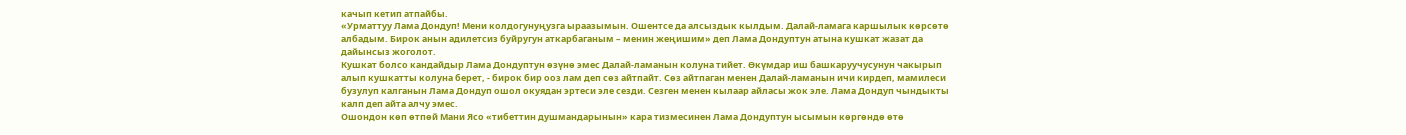качып кетип атпайбы.
«Урматтуу Лама Дондуп! Мени колдогунуңузга ыраазымын. Ошентсе да алсыздык кылдым. Далай-ламага каршылык көрсөтө албадым. Бирок анын адилетсиз буйругун аткарбаганым – менин жеңишим» деп Лама Дондуптун атына кушкат жазат да дайынсыз жоголот.
Кушкат болсо кандайдыр Лама Дондуптун өзүнө эмес Далай-ламанын колуна тийет. Өкүмдар иш башкаруучусунун чакырып алып кушкатты колуна берет, - бирок бир ооз лам деп сөз айтпайт. Сөз айтпаган менен Далай-ламанын ичи кирдеп, мамилеси бузулуп калганын Лама Дондуп ошол окуядан эртеси эле сезди. Сезген менен кылаар айласы жок эле. Лама Дондуп чындыкты калп деп айта алчу эмес.
Ошондон көп өтпөй Мани Ясо «тибеттин душмандарынын» кара тизмесинен Лама Дондуптун ысымын көргөндө өтө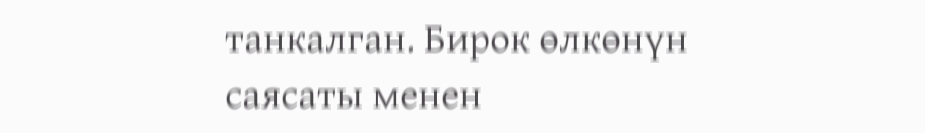танкалган. Бирок өлкөнүн саясаты менен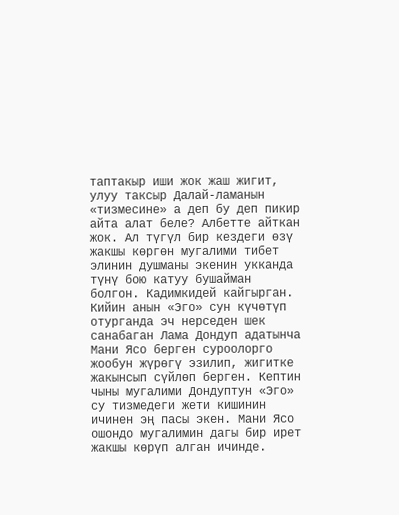таптакыр иши жок жаш жигит, улуу таксыр Далай-ламанын «тизмесине» а деп бу деп пикир айта алат беле? Албетте айткан жок. Ал түгүл бир кездеги өзү жакшы көргөн мугалими тибет элинин душманы экенин укканда түнү бою катуу бушайман болгон. Кадимкидей кайгырган. Кийин анын «Эго» сун күчөтүп отурганда эч нерседен шек санабаган Лама Дондуп адатынча Мани Ясо берген суроолорго жообун жүрөгү эзилип, жигитке жакынсып сүйлөп берген. Кептин чыны мугалими Дондуптун «Эго» су тизмедеги жети кишинин ичинен эң пасы экен. Мани Ясо ошондо мугалимин дагы бир ирет жакшы көрүп алган ичинде.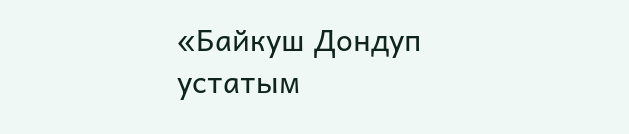«Байкуш Дондуп устатым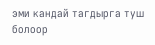эми кандай тагдырга туш болоор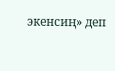экенсиң» деп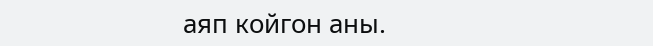аяп койгон аны.